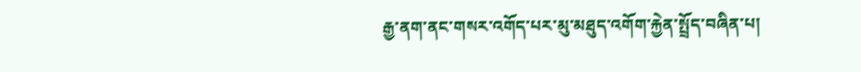རྒྱ་ནག་ནང་གསར་འགོད་པར་མུ་མཐུད་འགོག་རྐྱེན་སྤྲོད་བཞིན་པ།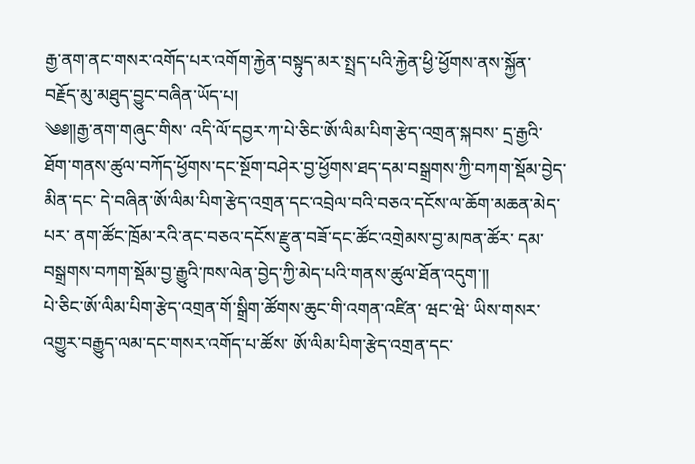རྒྱ་ནག་ནང་གསར་འགོད་པར་འགོག་རྐྱེན་བསྟུད་མར་སྤྲད་པའི་རྐྱེན་ཕྱི་ཕྱོགས་ནས་སྐྱོན་བརྗོད་མུ་མཐུད་བྱུང་བཞིན་ཡོད་པ།
༄༅༎རྒྱ་ནག་གཞུང་གིས་ འདི་ལོ་དབྱར་ཀ་པེ་ཅིང་ཨོ་ལིམ་པིག་རྩེད་འགྲན་སྐབས་ དྲ་རྒྱའི་ཐོག་གནས་ཚུལ་བཀོད་ཕྱོགས་དང་སྔོག་བཤེར་བྱ་ཕྱོགས་ཐད་དམ་བསྒྲགས་ཀྱི་བཀག་སྡོམ་བྱེད་མིན་དང་ དེ་བཞིན་ཨོ་ལིམ་པིག་རྩེད་འགྲན་དང་འབྲེལ་བའི་བཅའ་དངོས་ལ་ཆོག་མཆན་མེད་པར་ ནག་ཚོང་ཁྲོམ་རའི་ནང་བཅའ་དངོས་རྫུན་བཟོ་དང་ཚོང་འགྲེམས་བྱ་མཁན་ཚོར་ དམ་བསྒྲགས་བཀག་སྡོམ་བྱ་རྒྱུའི་ཁས་ལེན་བྱེད་ཀྱི་མེད་པའི་གནས་ཚུལ་ཐོན་འདུག་༎
པེ་ཅིང་ཨོ་ལིམ་པིག་རྩེད་འགྲན་གོ་སྒྲིག་ཚོགས་ཆུང་གི་འགན་འཛིན་ ཝང་ཝེ་ ཡིས་གསར་འགྱུར་བརྒྱུད་ལམ་དང་གསར་འགོད་པ་ཚོས་ ཨོ་ལིམ་པིག་རྩེད་འགྲན་དང་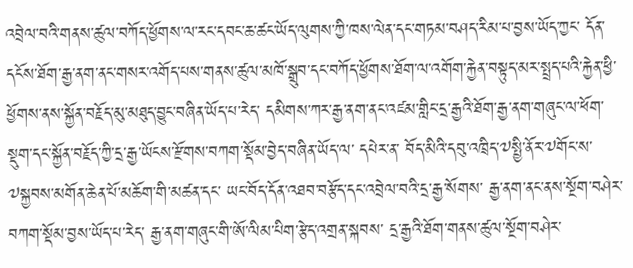འབྲེལ་བའི་གནས་ཚུལ་བཀོད་ཕྱོགས་ལ་རང་དབང་ཆ་ཚང་ཡོད་ལུགས་ཀྱི་ཁས་ལེན་དང་གཏམ་བཤད་རིམ་པ་བྱས་ཡོད་ཀྱང་ དོན་དངོས་ཐོག་རྒྱ་ནག་ནང་གསར་འགོད་པས་གནས་ཚུལ་མཁོ་སྒྲུབ་དང་བཀོད་ཕྱོགས་ཐོག་ལ་འགོག་རྐྱེན་བསྟུད་མར་སྤྲད་པའི་རྐྱེན་ཕྱི་ཕྱོགས་ནས་སྐྱོན་བརྗོད་མུ་མཐུད་བྱུང་བཞིན་ཡོད་པ་རེད་ དམིགས་ཀར་རྒྱ་ནག་ནང་འཛམ་གླིང་དྲ་རྒྱའི་ཐོག་རྒྱ་ནག་གཞུང་ལ་ཕོག་སྡུག་དང་སྐྱོན་བརྗོད་ཀྱི་དྲ་རྒྱ་ཡོངས་རྫོགས་བཀག་སྡོམ་བྱེད་བཞིན་ཡོད་ལ་ དཔེར་ན་ བོད་མིའི་དབུ་འཁྲིད་༧སྤྱི་ནོར་༧གོང་ས་༧སྐྱབས་མགོན་ཆེན་པོ་མཆོག་གི་མཚན་དང་ ཡང་བོད་དོན་འཐབ་བརྩོད་དང་འབྲེལ་བའི་དྲ་རྒྱ་སོགས་ རྒྱ་ནག་ནང་ནས་སྔོག་བཤེར་བཀག་སྡོམ་བྱས་ཡོད་པ་རེད་ རྒྱ་ནག་གཞུང་གི་ཨོ་ལིམ་པིག་རྩེད་འགྲན་སྐབས་ དྲ་རྒྱའི་ཐོག་གནས་ཚུལ་སྔོག་བཤེར་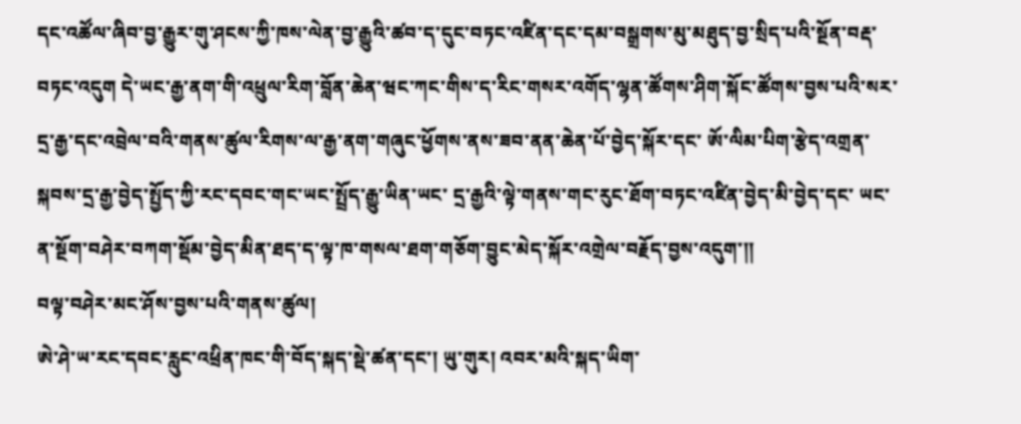དང་འཚོལ་ཞིབ་བྱ་རྒྱུར་གུ་ཤངས་ཀྱི་ཁས་ལེན་བྱ་རྒྱུའི་ཚབ་ད་དུང་བཏང་འཛིན་དང་དམ་བསྒྲགས་མུ་མཐུད་བྱ་སྲིད་པའི་སྔོན་བརྡ་བཏང་འདུག དེ་ཡང་རྒྱ་ནག་གི་འཕྲུལ་རིག་བློན་ཆེན་ཝང་ཀང་གིས་ད་རིང་གསར་འགོད་ལྷན་ཚོགས་ཤིག་སྐོང་ཚོགས་བྱས་པའི་སར་ དྲ་རྒྱ་དང་འབྲེལ་བའི་གནས་ཚུལ་རིགས་ལ་རྒྱ་ནག་གཞུང་ཕྱོགས་ནས་ཟབ་ནན་ཆེན་པོ་བྱེད་སྐོར་དང་ ཨོ་ལིམ་པིག་རྩེད་འགྲན་སྐབས་དྲ་རྒྱ་བྱེད་སྤྱོད་ཀྱི་རང་དབང་གང་ཡང་སྤྲོད་རྒྱུ་ཡིན་ཡང་ དྲ་རྒྱའི་ལྟེ་གནས་གང་རུང་ཐོག་བཏང་འཛིན་བྱེད་མི་བྱེད་དང་ ཡང་ན་སྔོག་བཤེར་བཀག་སྡོམ་བྱེད་མིན་ཐད་ད་ལྟ་ཁ་གསལ་ཐག་གཅོག་བྱུང་མེད་སྐོར་འགྲེལ་བརྗོད་བྱས་འདུག་༎
བལྟ་བཤེར་མང་ཤོས་བྱས་པའི་གནས་ཚུལ།
ཨེ་ཤེ་ཡ་རང་དབང་རླུང་འཕྲིན་ཁང་གི་བོད་སྐད་སྡེ་ཚན་དང་། ཡུ་གུར། འབར་མའི་སྐད་ཡིག་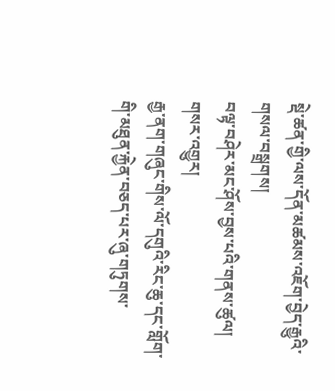སྡེ་ཚན་གྱི་ལས་དོན་མཚམས་འཇོག་བྱེད་རྒྱུའི་གསལ་བསྒྲགས།
བལྟ་བཤེར་མང་ཤོས་བྱས་པའི་གནས་ཚུལ།
གསར་འགྱུར།
རྒྱ་ནག་གཞུང་གིས་ལོ་དགུའི་རིང་ཆུ་དང་གློག་གི་མཐུན་རྐྱེན་བཅད་པར་ཞུ་གཏུགས་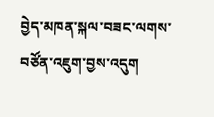བྱེད་མཁན་སྐལ་བཟང་ལགས་བཙོན་འཇུག་བྱས་འདུག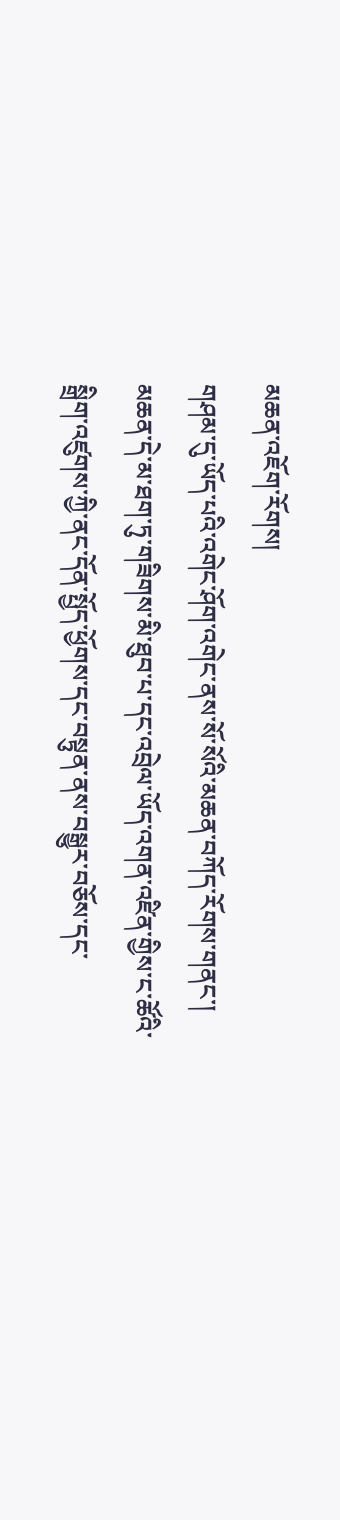མཆན་འཇོག་རོགས།
གཤམ་དུ་ཡོད་པའི་འགེང་ཤོག་འགེང་ནས་སོ་སོའི་མཆན་བཀོད་རོགས་གནང་། མཆན་དེ་མ་ཐག་ཏུ་གཟིགས་མི་ཐུབ་པ་དང་འབྲེལ་ཡོད་འགན་འཛིན་གྱིས་ང་ཚོའི་སྒྲིག་འཛུགས་ཀྱི་ནང་དོན་སྤྱོད་ཕྱོགས་དང་བསྟུན་ནས་བསྒྱུར་བཅོས་དང་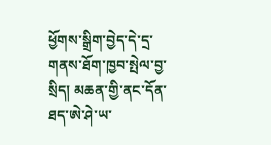ཕྱོགས་སྒྲིག་བྱེད་དེ་དྲ་གནས་ཐོག་ཁྱབ་སྤེལ་བྱ་སྲིད། མཆན་གྱི་ནང་དོན་ཐད་ཨེ་ཤེ་ཡ་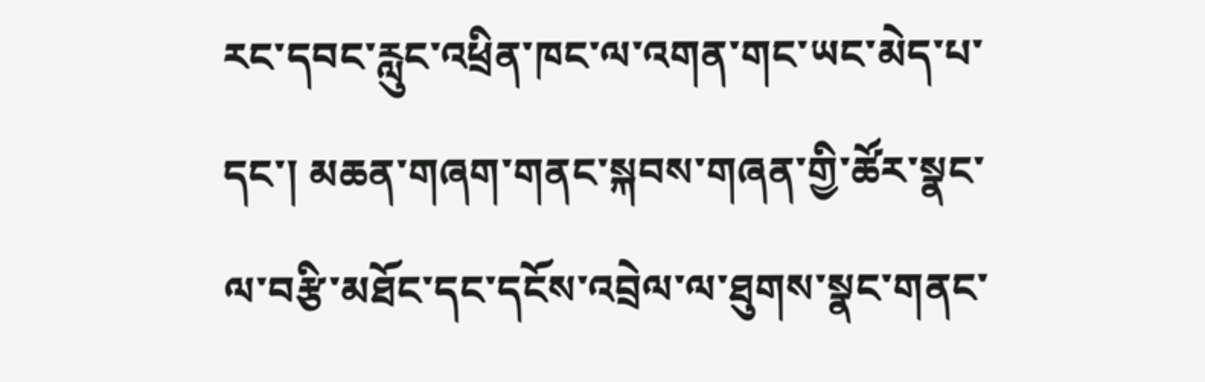རང་དབང་རླུང་འཕྲིན་ཁང་ལ་འགན་གང་ཡང་མེད་པ་དང་། མཆན་གཞག་གནང་སྐབས་གཞན་གྱི་ཚོར་སྣང་ལ་བརྩི་མཐོང་དང་དངོས་འབྲེལ་ལ་ཐུགས་སྣང་གནང་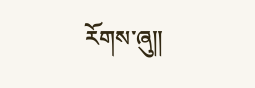རོགས་ཞུ༎